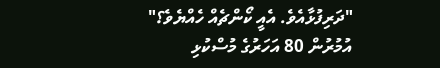"ދަރިފުޅާއެވެ. އެއީ ކޯންޗެއް ހެއްޔެވެ؟"
އުމުރުން 80 އަހަރުގެ މުސްކުޅި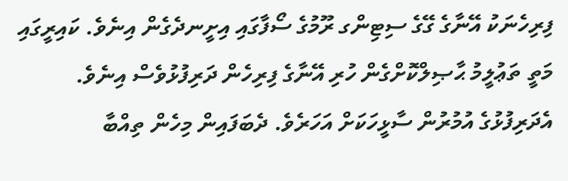ފިރިހެނަކު އޭނާގެ ގޭގެ ސިޓިންގ ރޫމުގެ ސޯފާގައި އިށީނދެގެން އިނެވެ. ކައިރީގައި މަތީ ތަޢުލީމު ޙާޞިލްކޮށްގެން ހުރި އޭނާގެ ފިރިހެން ދަރިފުޅުވެސް އިނެވެ. އެދަރިފުޅުގެ އުމުރުން ސާޅީހަކަށް އަހަރެވެ. ދެބަފައިން މިހެން ތިއްބާ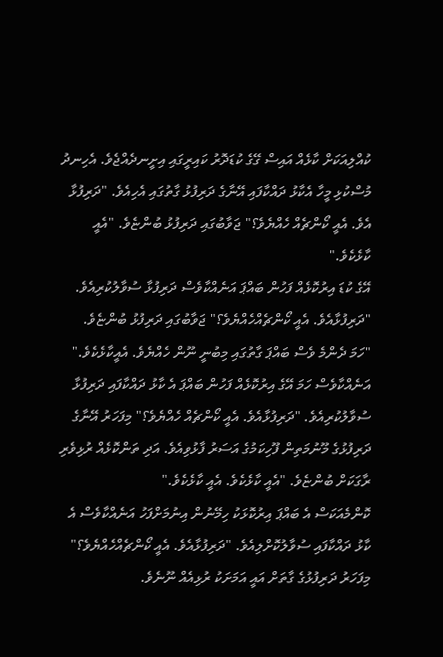ކުއްލިއަކަށް ކާޅެއް އައިސް ގޭގެ ކުޑަދޮރު ކައިރީގައި އިށީނދެއްޖެވެ. އެހިނދު މުސްކުޅި މީހާ އެކާޅު ދައްކާފައި އޭނާގެ ދަރިފުޅު ގާތުގައި އެހިއެވެ. "ދަރިފުޅާ އެވެ. އެއީ ކޯންޗެއް ހެއްޔެވެ؟" ޖަވާބުގައި ދަރިފުޅު ބުންޏެވެ. "އެއީ ކާޅެކެވެ."
އޭގެ ކުޑަ އިރުކޮޅެއް ފަހުން ބައްޕަ އަނެއްކާވެސް ދަރިފުޅާ ސުވާލުކުރިއެވެ. "ދަރިފުޅާއެވެ. އެއީ ކޯންޗެއްހެއްޔެވެ؟" ޖަވާބުގައި ދަރިފުޅު ބުންޏެވެ. "ހަމަ ދެންމެ ވެސް ބައްޕަ ގާތުގައި މިބުނީ ނޫން ހެއްޔެވެ. އެއީކާޅެކެވެ."
އަނެއްކާވެސް ހަމަ އޭގެ އިރުކޮޅެއް ފަހުން ބައްޕަ އެ ކާޅު ދައްކާފައި ދަރިފުޅާ ސުވާލުކުރިއެވެ. "ދަރިފުޅާއެވެ. އެއީ ކޯންޗެއް ހެއްޔެވެ؟" މިފަހަރު އޭނާގެ ދަރިފުޅުގެ މޫނުމަތިން ފޫހިކަމުގެ އަސަރު ފާޅުވިއެވެ. އަދި ތަންކޮޅެއް ރުޅިވެރި ރާގަކަށް ބުންޏެވެ. "އެއީ ކާޅެކެވެ. އެއީ ކާޅެކެވެ."
ކޮންމެއަކަސް އެ ބައްޕަ އިރުކޮޅަކު ހިމޭނުން އިނުމަށްފަހު އަނެއްކާވެސް އެ ކާޅު ދައްކާފައި ސުވާލުކޮށްލިއެވެ. "ދަރިފުޅާއެވެ. އެއީ ކޯންޗެއްހެއްޔެވެ؟" މިފަހަރު ދަރިފުޅުގެ ގާތަށް އައީ އަމަށަކު ރުޅިއެއް ނޫނެވެ.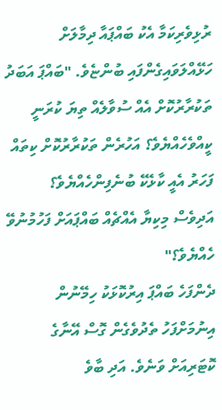ރުޅިވެރިކަމާ އެކު ބައްޕައާ ދިމާލަށް ހަޅޭއްލަވައިގެންފައި ބުންޏެވެ. "ބައްޕަ އަބަދު ތަކުރާރުކޮށް އެއް ސުވާލެއް ތިޔަ ކުރަނީ ކީއްވެހެއްޔެވެ؟ އަހުރެން ތަކުރާރުކޮށް ކިތައް ފަހަރު އެއީ ކާޅެކޭ ބުނެފިންހެއްޔެވެ؟ އަދިވެސް މިކިޔާ އެއްޗެއް ބައްޕައަށް ފަހުމުނުވޭ ހެއްޔެވެ؟"
ދެންފަހެ ބައްޕަ އިރުކޮޅަކު ހިމޭނުން އިނުމަށްފަހު ތެދުވެގެން ގޮސް އޭނާގެ ކޮޓަރިއަށް ވަނެވެ. އަދި ބާވެ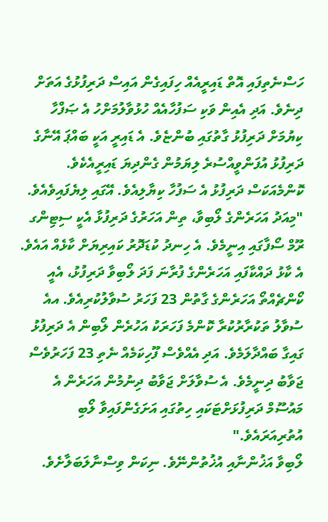ހަސްނެތިފައި އޮތް ޑައިރީއެއް ހިފައިގެން އައިސް ދަރިފުޅުގެ އަތަށް ދިނެވެ. އަދި އެއިން ވަކި ސަފުހާއެއް ހުޅުވާލުމަށްހު އެ ޞަފްހާ ކިޔުމަށް ދަރިފުޅު ގާތުގައި ބުންޏެވެ. އެ ޑައިރީ އަކީ ބައްޕަ އޭނާގެ ދަރިފުޅު އުފަންވީއްސުރެ ލިޔަމުން ގެންދިޔަ ޑައިރީއެކެވެ.
ކޮންމެއަކަސް ދަރިފުޅު އެ ސަފުހާ ކިޔާލިއެވެ. އޭގައި ލިޔެފައިވެއެވެ. "މިއަދު އަހަރެންގެ ލޯބިވާ، ތިން އަހަރުގެ ދަރިފުޅާ އެކީ ސިޓިންގ ރޫމް ސޯފާގައި އިނީމެވެ. އެ ހިނދު ކުޑަދޮރު ކައިރިޔަށް ކާޅެއް އައެވެ. އެ ކާޅު ދައްކާފައި އަހަރެންގެ ފުރާނަ ފަދަ ލޯބިވާ ދަރިފުޅު، އެއީ ކޯންޗެއްތޯ އަހަރެންގެ ގާތުން 23 ފަހަރު ސުވާލުކުރިއެވެ. އއެ ސުވާލު ތަކުރާރުކުރާ ކޮންމެ ފަހަރަކު އަހުރެން ލޯބިން އެ ދަރިފުޅު ގައިގާ ބައްދާލަމެވެ. އަދި އެއްވެސް ފޫހިކަމެއް ނެތި 23 ފަހަރުވެސް ޖަވާބު ދިނީމެވެ. އެ ސުވާލަށް ޖަވާބު ދިނުމުން އަހަރެން އެ މައުސޫމް ދަރިފުޅަށްޓަކައި ހިތުގައި އަށަގެންފައިވާ ލޯބި އުތުރިއަރައެވެ."
ލޯބިވާ އަޚުންނާއި އުޚުތުންނޭވެ. ނިކަން ވިސްނާލަބަލާށެވެ.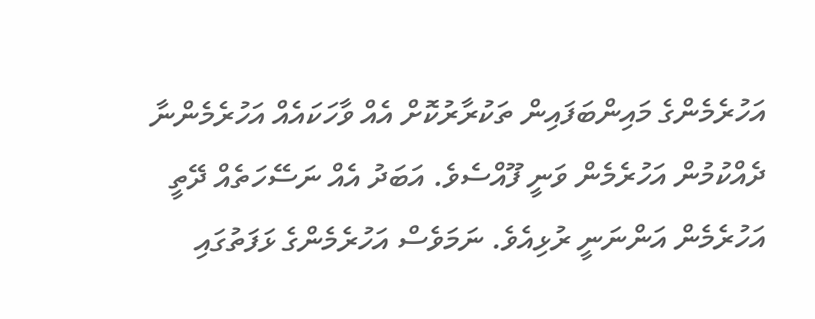އަހުރެމެންގެ މައިންބަފައިން ތަކުރާރުކޮށް އެއް ވާހަކައެއް އަހުރެމެންނާ ދެއްކުމުން އަހުރެމެން ވަނީ ފޫއްސެވެ. އަބަދު އެއް ނަސޭހަތެއް ދޭތީ އަހުރެމެން އަންނަނީ ރުޅިއެވެ. ނަމަވެސް އަހުރެމެންގެ ޅަފަތުގައި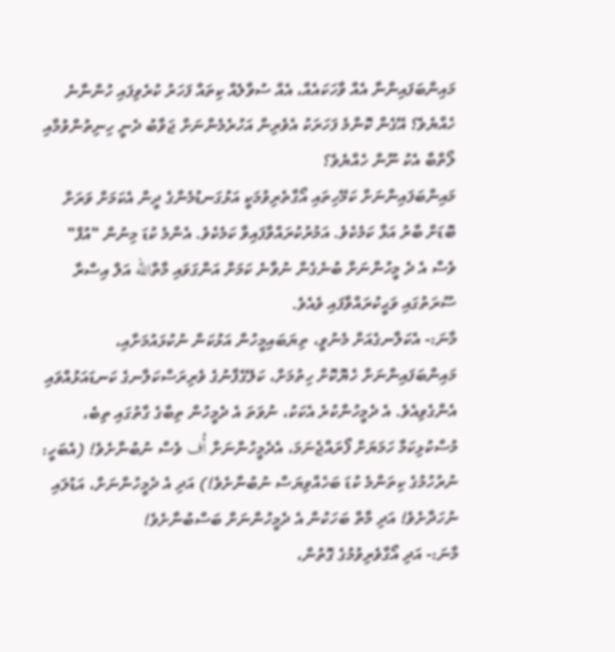މައިންބަފައިންނާ އެއް ވާހަކައެއް، އެއް ސުވާލެއް ކިތައް ފަހަރު ކުރެވިފައި ހުންނާނެ ހެއްޔެވެ؟ އޭގެން ކޮންމެ ފަހަރަކު އެވެރިން އަހުރެމެންނަށް ޖަވާބު ދެނީ ހިނިތުންވުމާއި ލޯތްބާ އެކު ނޫން ހެއްޔެވެ؟
މައިންބަފައިންނަށް ކަމޭހިތައި އޯގާތެރިވުމަކީ އަޅުގަނޑުމެންގެ ދީން އެކަމަށް ވަރަށް ބޮޑަށް ބާރު އަޅާ ކަމެކެވެ. އަމުރުކުރައްވާފައިވާ ކަމެކެވެ. އެންމެ ކުޑަ މިނުން "އުފް" ވެސް އެ ދެ މީހުންނަށް ބުނެގެން ނުވާނެ ކަމަށް އަންގަވައި މާތްالله އަލް އިސްރާ ސޫރަތުގައި ވަޙީކުރައްވާފައި ވެއެވެ.
މާނަ:- އެކަލާނގެއަށް މެނުވީ، ތިޔަބައިމީހުން އަޅުކަން ނުކުޅައުމަށާއި، މައިންބަފައިންނަށް ހެޔޮކޮށް ހިތުމަށް، ކަލޭގެފާނުގެ ވެރިރަސްކަލާނގެ ކަނޑައަޅުއްވައި އެންގެވިއެވެ. އެ ދެމީހުންކުރެ އެކަކު، ނުވަތަ އެ ދެމީހުން ތިބާގެ ގާތުގައި ތިބެ، މުސްކުޅިކަމާ ހަމަޔަށް ފޯރައްޖެނަމަ، އެދެމީހުންނަށް أُف ވެސް ނުބުނާށެވެ! (އެބަހީ: ނުރުހުމުގެ ކިތަންމެ ކުޑަ ބަހެއްވިޔަސް ނުބުނާށެވެ!) އަދި އެ ދެމީހުންނަށް، އަޑުލައި ނުހަދާށެވެ! އަދި މާތް ބަހަކުން އެ ދެމީހުންނަށް ބަސްބުނާށެވެ!
މާނަ:- އަދި އޯގާވެރިވުމުގެ ގޮތުން،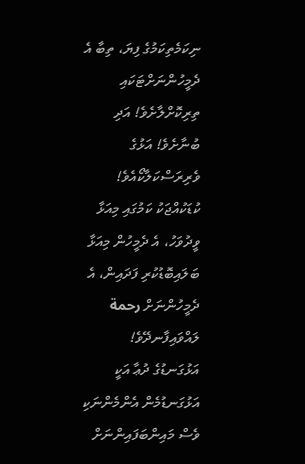ނިކަމެތިކަމުގެ ފިޔަ، ތިބާ އެ ދެމީހުންނަށްޓަކައި ތިރިކޮށްލާށެވެ! އަދި ބުނާށެވެ! އަޅުގެ ވެރިރަސްކަލާކޯއެވެ! ކުޑަކުއްޖަކު ކަމުގައި މިއަޅާ ވީދުވަހު، އެ ދެމީހުން މިއަޅާ ބަލައިބޮޑުކުރި ފަދައިން، އެ ދެމީހުންނަށް رحمة ލައްވައިފާނދޭވެ!
އަޅުގަނޑުގެ ދުޢާ އަކީ އަޅުގަނޑުމެން އެންމެންނަކި ވެސް މައިންބަފައިންނަށް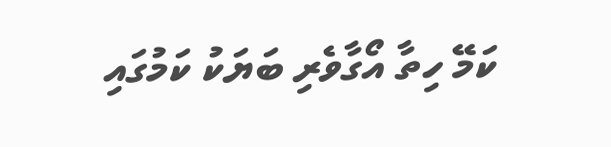ކަމޭ ހިތާ އޯގާވެރި ބަޔަކު ކަމުގައި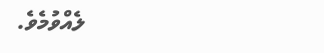ލެއްވުމެވެ.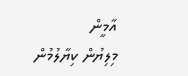އާމީން
މިލިޔުން ކިޔާލުމުން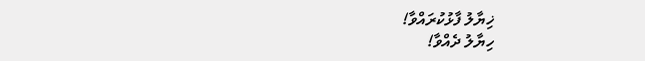ޚިޔާލު ފާޅުކުރައްވާ!
ހިޔާލު ދެއްވާ!